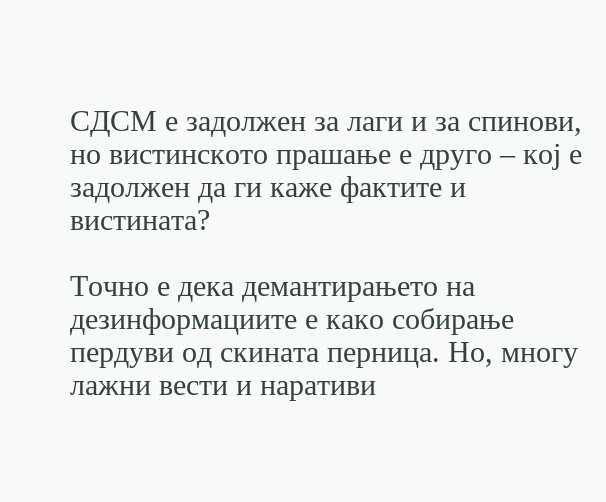СДСМ е задолжен за лаги и за спинови, но вистинското прашање е друго – кој е задолжен да ги каже фактите и вистината?

Точно е дека демантирањето на дезинформациите е како собирање пердуви од скината перница. Но, многу лажни вести и наративи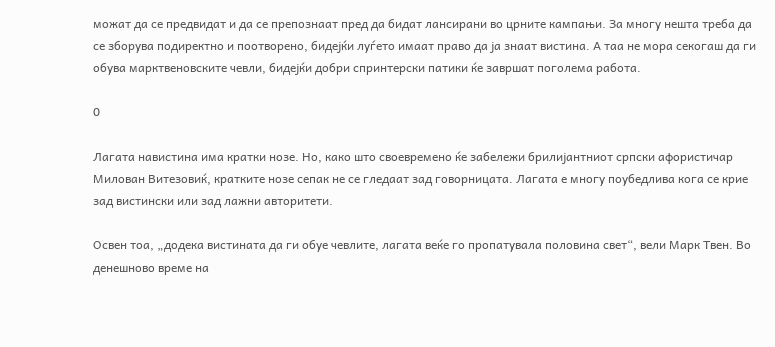можат да се предвидат и да се препознаат пред да бидат лансирани во црните кампањи. За многу нешта треба да се зборува подиректно и поотворено, бидејќи луѓето имаат право да ја знаат вистина. А таа не мора секогаш да ги обува марктвеновските чевли, бидејќи добри спринтерски патики ќе завршат поголема работа.

0

Лагата навистина има кратки нозе. Но, како што своевремено ќе забележи брилијантниот српски афористичар Милован Витезовиќ, кратките нозе сепак не се гледаат зад говорницата. Лагата е многу поубедлива кога се крие зад вистински или зад лажни авторитети.

Освен тоа, „додека вистината да ги обуе чевлите, лагата веќе го пропатувала половина свет“, вели Марк Твен. Во денешново време на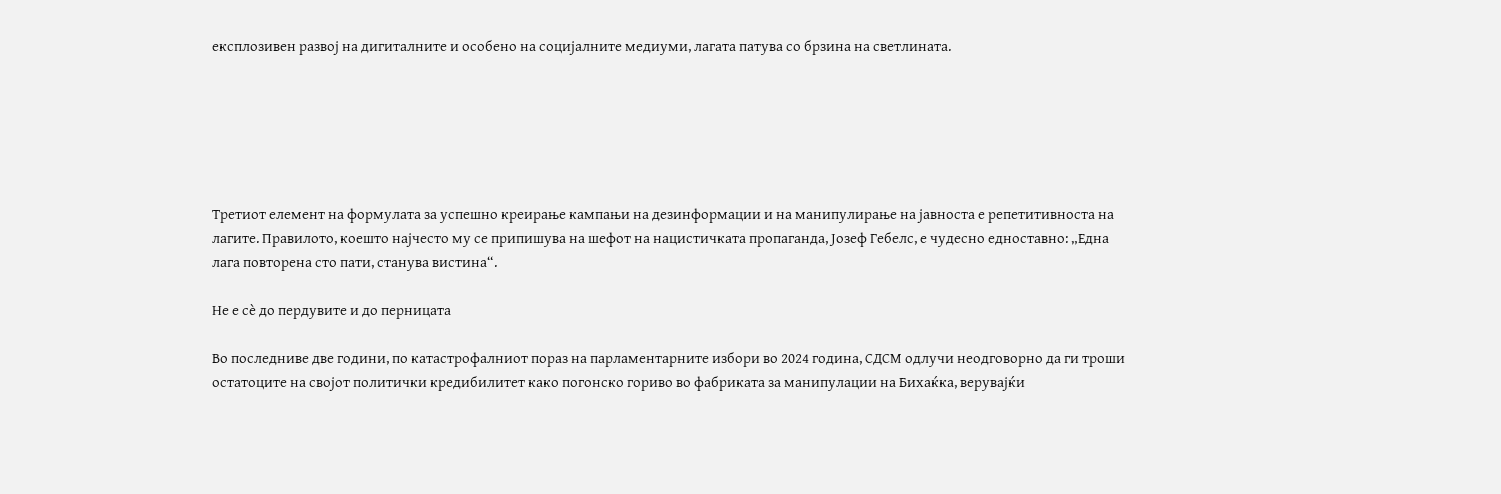експлозивен развој на дигиталните и особено на социјалните медиуми, лагата патува со брзина на светлината.






Третиот елемент на формулата за успешно креирање кампањи на дезинформации и на манипулирање на јавноста е репетитивноста на лагите. Правилото, коешто најчесто му се припишува на шефот на нацистичката пропаганда, Јозеф Гебелс, е чудесно едноставно: „Една лага повторена сто пати, станува вистина“.

Не е сè до пердувите и до перницата

Во последниве две години, по катастрофалниот пораз на парламентарните избори во 2024 година, СДСМ одлучи неодговорно да ги троши остатоците на својот политички кредибилитет како погонско гориво во фабриката за манипулации на Бихаќка, верувајќи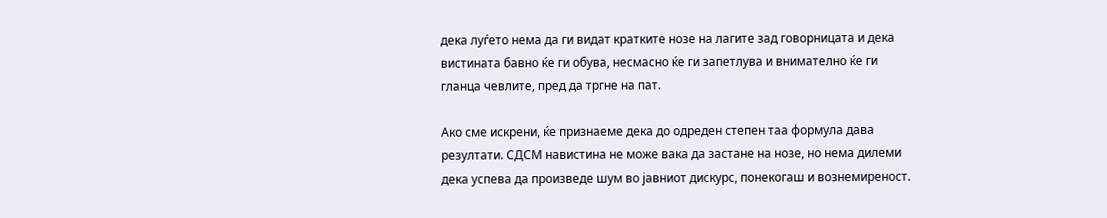дека луѓето нема да ги видат кратките нозе на лагите зад говорницата и дека вистината бавно ќе ги обува, несмасно ќе ги запетлува и внимателно ќе ги гланца чевлите, пред да тргне на пат.

Ако сме искрени, ќе признаеме дека до одреден степен таа формула дава резултати. СДСМ навистина не може вака да застане на нозе, но нема дилеми дека успева да произведе шум во јавниот дискурс, понекогаш и вознемиреност.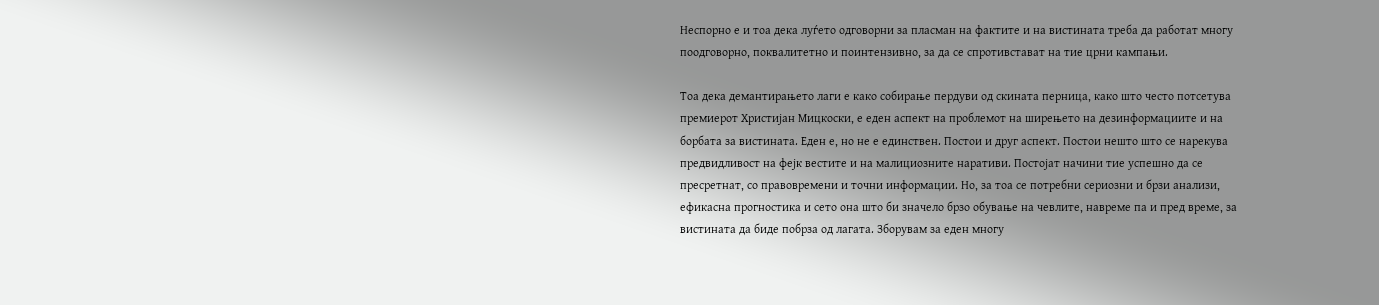Неспорно е и тоа дека луѓето одговорни за пласман на фактите и на вистината треба да работат многу поодговорно, поквалитетно и поинтензивно, за да се спротивстават на тие црни кампањи.

Тоа дека демантирањето лаги е како собирање пердуви од скината перница, како што често потсетува премиерот Христијан Мицкоски, е еден аспект на проблемот на ширењето на дезинформациите и на борбата за вистината. Еден е, но не е единствен. Постои и друг аспект. Постои нешто што се нарекува предвидливост на фејк вестите и на малициозните наративи. Постојат начини тие успешно да се пресретнат, со правовремени и точни информации. Но, за тоа се потребни сериозни и брзи анализи, ефикасна прогностика и сето она што би значело брзо обување на чевлите, навреме па и пред време, за вистината да биде побрза од лагата. Зборувам за еден многу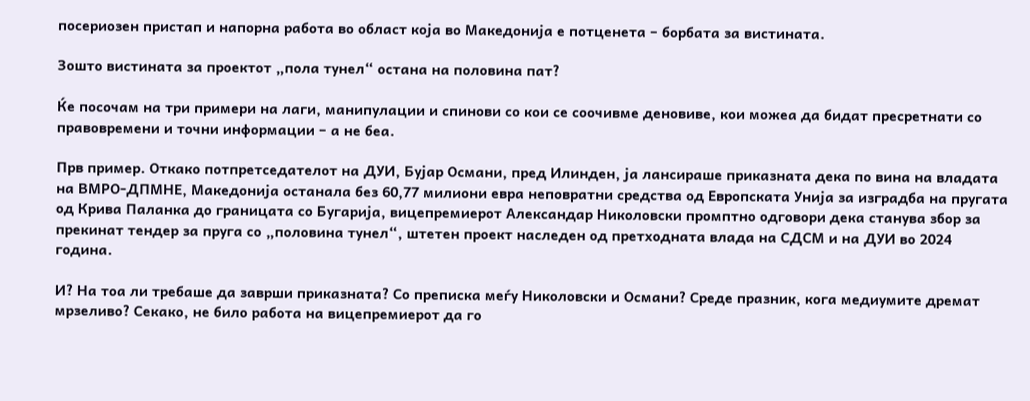посериозен пристап и напорна работа во област која во Македонија е потценета – борбата за вистината.

Зошто вистината за проектот „пола тунел“ остана на половина пат?

Ќе посочам на три примери на лаги, манипулации и спинови со кои се соочивме деновиве, кои можеа да бидат пресретнати со правовремени и точни информации – а не беа.

Прв пример. Откако потпретседателот на ДУИ, Бујар Османи, пред Илинден, ја лансираше приказната дека по вина на владата на ВМРО-ДПМНЕ, Македонија останала без 60,77 милиони евра неповратни средства од Европската Унија за изградба на пругата од Крива Паланка до границата со Бугарија, вицепремиерот Александар Николовски промптно одговори дека станува збор за прекинат тендер за пруга со „половина тунел“, штетен проект наследен од претходната влада на СДСМ и на ДУИ во 2024 година.

И? На тоа ли требаше да заврши приказната? Со преписка меѓу Николовски и Османи? Среде празник, кога медиумите дремат мрзеливо? Секако, не било работа на вицепремиерот да го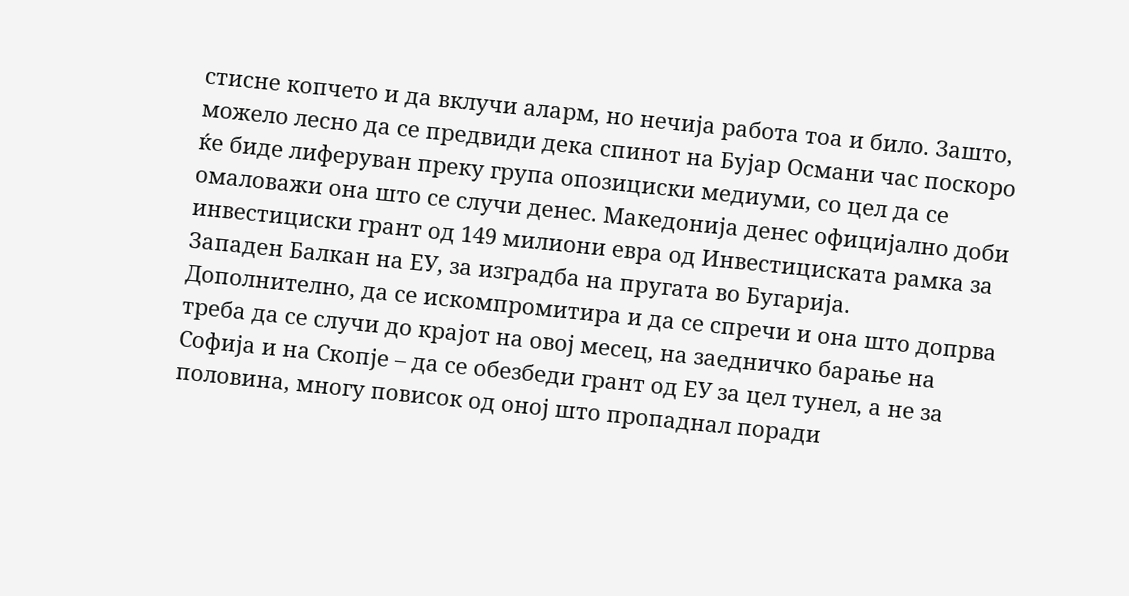стисне копчето и да вклучи аларм, но нечија работа тоа и било. Зашто, можело лесно да се предвиди дека спинот на Бујар Османи час поскоро ќе биде лиферуван преку група опозициски медиуми, со цел да се омаловажи она што се случи денес. Македонија денес официјално доби инвестициски грант од 149 милиони евра од Инвестициската рамка за Западен Балкан на ЕУ, за изградба на пругата во Бугарија. Дополнително, да се искомпромитира и да се спречи и она што допрва треба да се случи до крајот на овој месец, на заедничко барање на Софија и на Скопје – да се обезбеди грант од ЕУ за цел тунел, а не за половина, многу повисок од оној што пропаднал поради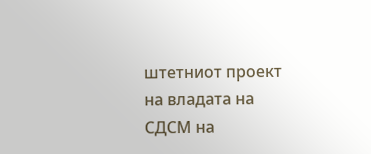штетниот проект на владата на СДСМ на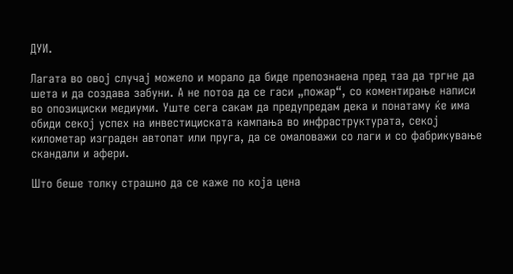ДУИ.

Лагата во овој случај можело и морало да биде препознаена пред таа да тргне да шета и да создава забуни. А не потоа да се гаси „пожар“, со коментирање написи во опозициски медиуми. Уште сега сакам да предупредам дека и понатаму ќе има обиди секој успех на инвестициската кампања во инфраструктурата, секој километар изграден автопат или пруга, да се омаловажи со лаги и со фабрикување скандали и афери.

Што беше толку страшно да се каже по која цена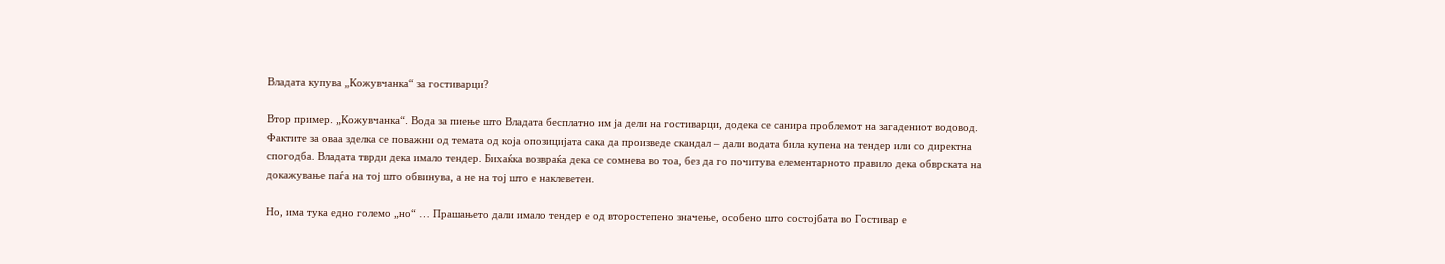Владата купува „Кожувчанка“ за гостиварци?

Втор пример. „Кожувчанка“. Вода за пиење што Владата бесплатно им ја дели на гостиварци, додека се санира проблемот на загадениот водовод. Фактите за оваа зделка се поважни од темата од која опозицијата сака да произведе скандал – дали водата била купена на тендер или со директна спогодба. Владата тврди дека имало тендер. Бихаќка возвраќа дека се сомнева во тоа, без да го почитува елементарното правило дека обврската на докажување паѓа на тој што обвинува, а не на тој што е наклеветен.

Но, има тука едно големо „но“ … Прашањето дали имало тендер е од второстепено значење, особено што состојбата во Гостивар е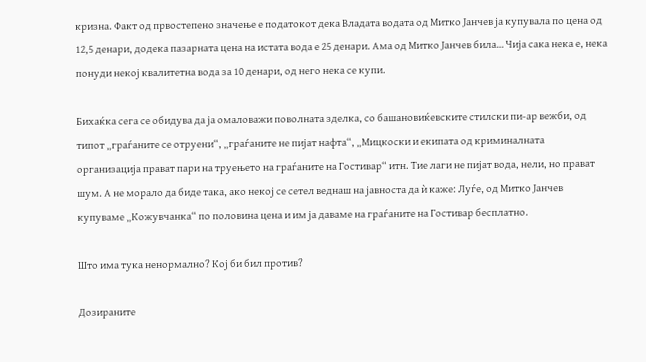кризна. Факт од првостепено значење е податокот дека Владата водата од Митко Јанчев ја купувала по цена од 12,5 денари, додека пазарната цена на истата вода е 25 денари. Ама од Митко Јанчев била… Чија сака нека е, нека понуди некој квалитетна вода за 10 денари, од него нека се купи.

Бихаќка сега се обидува да ја омаловажи поволната зделка, со башановиќевските стилски пи-ар вежби, од типот „граѓаните се отруени“, „граѓаните не пијат нафта“, „Мицкоски и екипата од криминалната организација прават пари на труењето на граѓаните на Гостивар“ итн. Тие лаги не пијат вода, нели, но прават шум. А не морало да биде така, ако некој се сетел веднаш на јавноста да ѝ каже: Луѓе, од Митко Јанчев купуваме „Кожувчанка“ по половина цена и им ја даваме на граѓаните на Гостивар бесплатно.

Што има тука ненормално? Кој би бил против?

Дозираните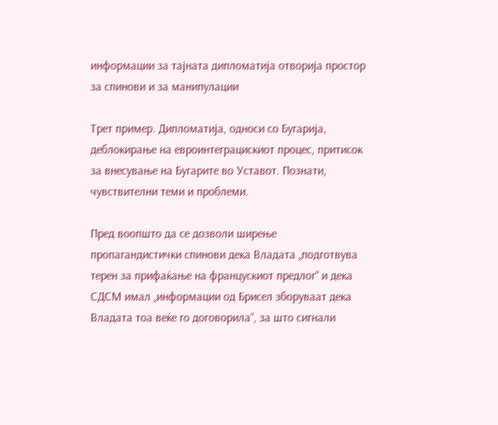информации за тајната дипломатија отворија простор за спинови и за манипулации

Трет пример. Дипломатија, односи со Бугарија, деблокирање на евроинтеграцискиот процес, притисок за внесување на Бугарите во Уставот. Познати, чувствителни теми и проблеми.

Пред воопшто да се дозволи ширење пропагандистички спинови дека Владата „подготвува терен за прифаќање на францускиот предлог“ и дека СДСМ имал „информации од Брисел зборуваат дека Владата тоа веќе го договорила“, за што сигнали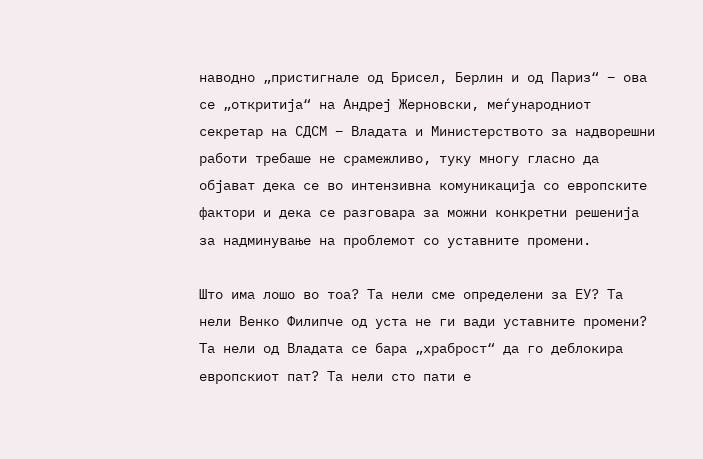наводно „пристигнале од Брисел, Берлин и од Париз“ – ова се „откритија“ на Андреј Жерновски, меѓународниот секретар на СДСМ – Владата и Министерството за надворешни работи требаше не срамежливо, туку многу гласно да објават дека се во интензивна комуникација со европските фактори и дека се разговара за можни конкретни решенија за надминување на проблемот со уставните промени.

Што има лошо во тоа? Та нели сме определени за ЕУ? Та нели Венко Филипче од уста не ги вади уставните промени? Та нели од Владата се бара „храброст“ да го деблокира европскиот пат? Та нели сто пати е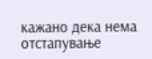кажано дека нема отстапување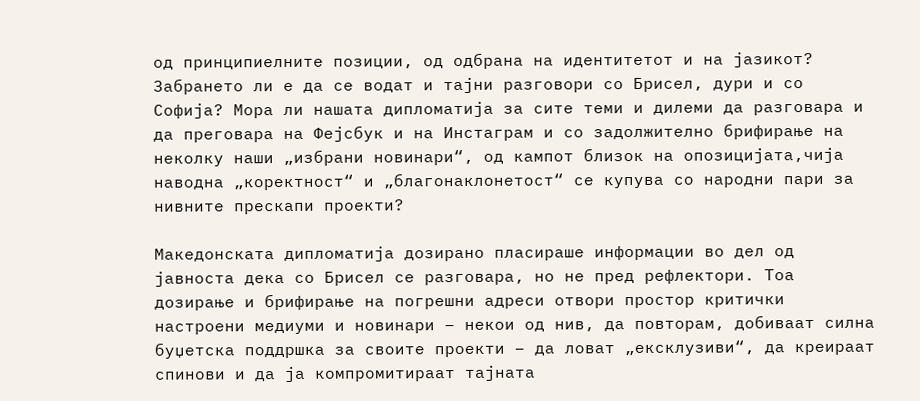од принципиелните позиции, од одбрана на идентитетот и на јазикот? Забрането ли е да се водат и тајни разговори со Брисел, дури и со Софија? Мора ли нашата дипломатија за сите теми и дилеми да разговара и да преговара на Фејсбук и на Инстаграм и со задолжително брифирање на неколку наши „избрани новинари“, од кампот близок на опозицијата,чија наводна „коректност“ и „благонаклонетост“ се купува со народни пари за нивните прескапи проекти?

Македонската дипломатија дозирано пласираше информации во дел од јавноста дека со Брисел се разговара, но не пред рефлектори. Тоа дозирање и брифирање на погрешни адреси отвори простор критички настроени медиуми и новинари – некои од нив, да повторам, добиваат силна буџетска поддршка за своите проекти – да ловат „ексклузиви“, да креираат спинови и да ја компромитираат тајната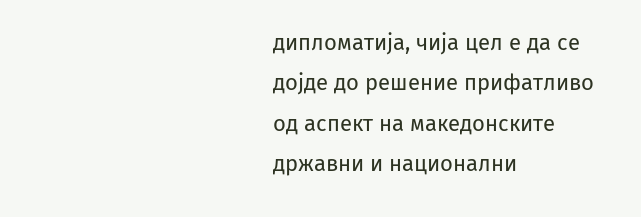дипломатија, чија цел е да се дојде до решение прифатливо од аспект на македонските државни и национални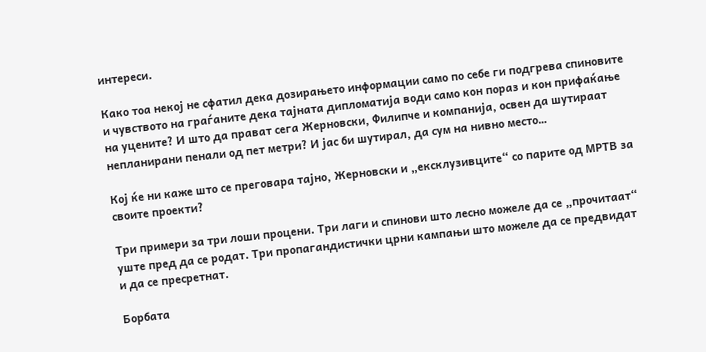интереси.

Како тоа некој не сфатил дека дозирањето информации само по себе ги подгрева спиновите и чувството на граѓаните дека тајната дипломатија води само кон пораз и кон прифаќање на уцените? И што да прават сега Жерновски, Филипче и компанија, освен да шутираат непланирани пенали од пет метри? И јас би шутирал, да сум на нивно место…

Кој ќе ни каже што се преговара тајно, Жерновски и „ексклузивците“ со парите од МРТВ за своите проекти?

Три примери за три лоши процени. Три лаги и спинови што лесно можеле да се „прочитаат“ уште пред да се родат. Три пропагандистички црни кампањи што можеле да се предвидат и да се пресретнат.

Борбата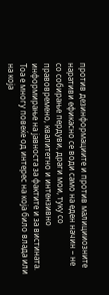против дезинформациите и против малицииозните наративи ефикасно се води само на еден начин – не со собирање пердуви, драги мои, туку со правовремено, квалитетно и интензивно информирање на јавноста за фактите и за вистината. Тоа е многу повеќе од интерес на која било влада или на која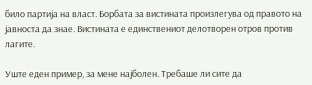било партија на власт. Борбата за вистината произлегува од правото на јавноста да знае. Вистината е единствениот делотворен отров против лагите.

Уште еден пример, за мене најболен. Требаше ли сите да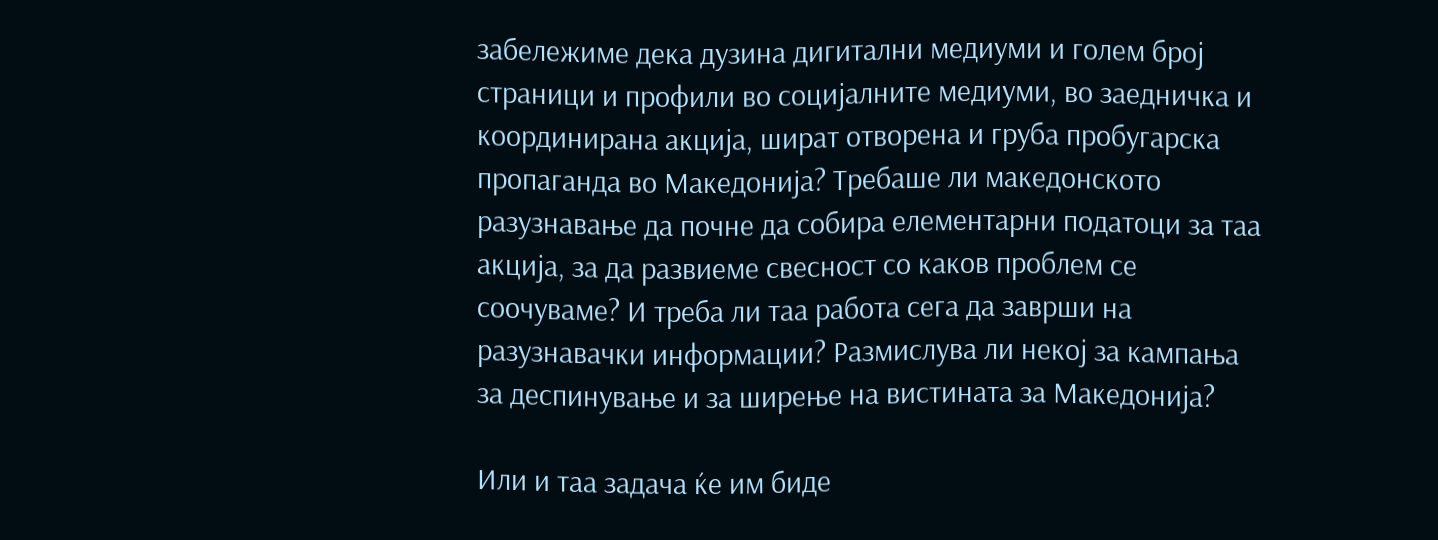забележиме дека дузина дигитални медиуми и голем број страници и профили во социјалните медиуми, во заедничка и координирана акција, шират отворена и груба пробугарска пропаганда во Македонија? Требаше ли македонското разузнавање да почне да собира елементарни податоци за таа акција, за да развиеме свесност со каков проблем се соочуваме? И треба ли таа работа сега да заврши на разузнавачки информации? Размислува ли некој за кампања за деспинување и за ширење на вистината за Македонија?

Или и таа задача ќе им биде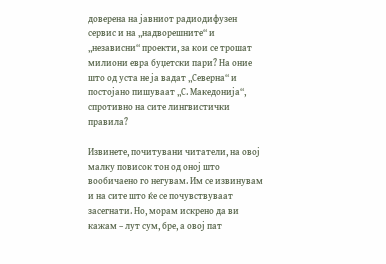доверена на јавниот радиодифузен сервис и на „надворешните“ и „независни“ проекти, за кои се трошат милиони евра буџетски пари? На оние што од уста не ја вадат „Северна“ и постојано пишуваат „С. Македонија“, спротивно на сите лингвистички правила?

Извинете, почитувани читатели, на овој малку повисок тон од оној што вообичаено го негувам. Им се извинувам и на сите што ќе се почувствуваат засегнати. Но, морам искрено да ви кажам – лут сум, бре, а овој пат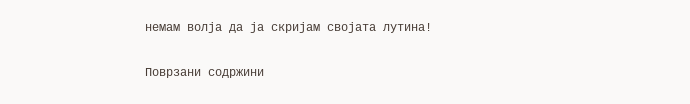немам волја да ја скријам својата лутина!

Поврзани содржини